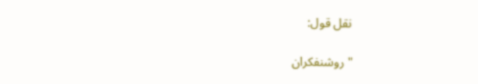نقل قول:

"روشنفکران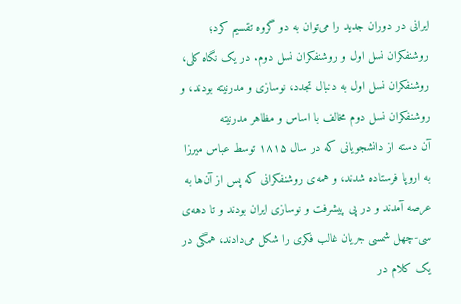ایرانی در دوران جدید را می‌توان به دو گروه تقسیم کرد؛ روشنفکران نسل اول و روشنفکران نسل دوم. در یک نگاه کلی، روشنفکران نسل اول به دنبال تجدد، نوسازی و مدرنیته بودند، و روشنفکران نسل دوم مخالف با اساس و مظاهر مدرنیته
آن دسته از دانشجویانی که در سال ۱۸۱۵ توسط عباس میرزا به اروپا فرستاده شدند، و همه‌ی روشنفکرانی که پس از آن‌ها به عرصه آمدند و در پی پیشرفت و نوسازی ایران بودند و تا دهه‌ی سی-چهل شمسی جریان غالب فکری را شکل می‌دادند، همگی در یک کلام در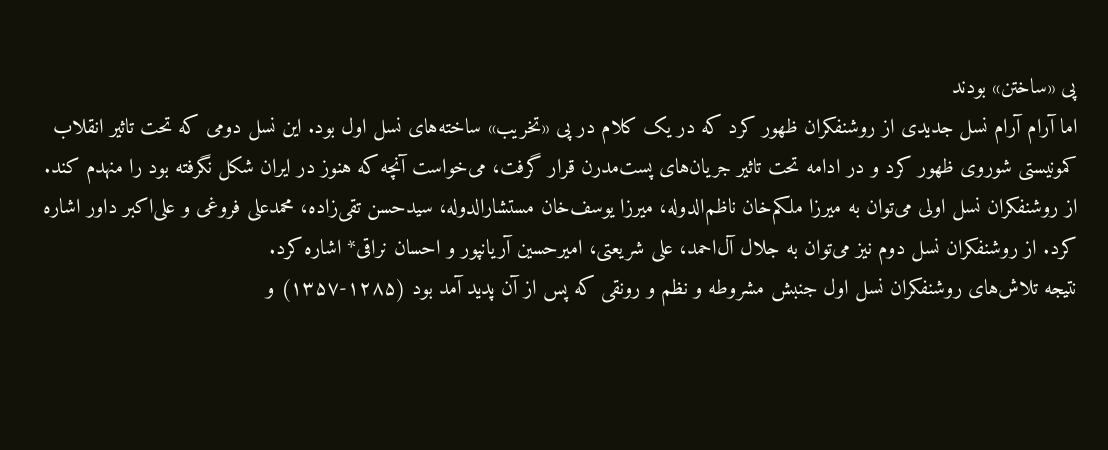پی «ساختن» بودند
اما آرام آرام نسل جدیدی از روشنفکران ظهور کرد که در یک کلام در پی «تخریب» ساخته‌های نسل اول بود. این نسل دومی که تحت تاثیر انقلاب کمونیستی شوروی ظهور کرد و در ادامه تحت تاثیر جریان‌های پست‌مدرن قرار گرفت، می‌خواست آنچه که هنوز در ایران شکل نگرفته بود را منهدم کند‌.
از روشنفکران نسل اولی می‌توان به میرزا ملکم‌خان ناظم‌الدوله، میرزا یوسف‌خان مستشارالدوله، سیدحسن تقی‌زاده، محمدعلی فروغی و علی‌اکبر داور اشاره کرد. از روشنفکران نسل دوم نیز می‌توان به جلال آل‌احمد، علی شریعتی، اميرحسين آریانپور و احسان نراقی* اشاره کرد.
نتیجه تلاش‌های روشنفکران نسل اول جنبش مشروطه و نظم و رونقی که پس از آن پدید آمد بود (۱۲۸۵-۱۳۵۷) و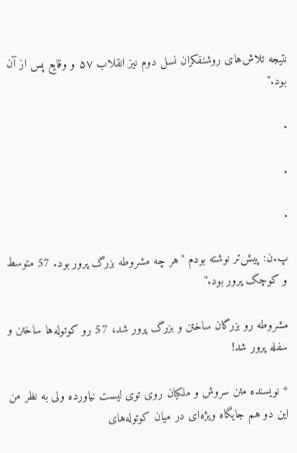نتیجه تلاش‌های روشنفکران نسل دوم نیز انقلاب ۵۷ و وقایع پس از آن بود."

.

.

.

پ.ن: پیش‌تر نوشته بودم "هر چه مشروطه بزرگ پرور بود. 57 متوسط و کوچک پرور بود."

مشروطه رو بزرگان ساختن و بزرگ پرور شد، 57 رو کوتوله‌ها ساختن و سفله پرور شد!

* نویسنده متن سروش و ملکیان روی توی لیست نیاورده ولی به نظر من این دو هم جایگاه ویژه‌ای در میان کوتوله‌های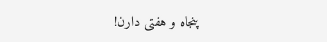پنجاه و هفتی دارن!